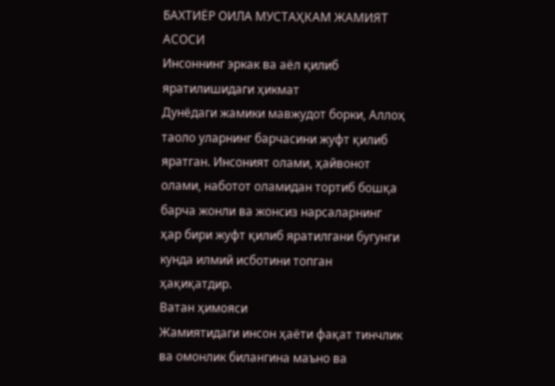БАХТИЁР ОИЛА МУСТАҲКАМ ЖАМИЯТ АСОСИ
Инсоннинг эркак ва аёл қилиб яратилишидаги ҳикмат
Дунёдаги жамики мавжудот борки, Аллоҳ таоло уларнинг барчасини жуфт қилиб яратган. Инсоният олами, ҳайвонот олами, наботот оламидан тортиб бошқа барча жонли ва жонсиз нарсаларнинг ҳар бири жуфт қилиб яратилгани бугунги кунда илмий исботини топган ҳақиқатдир.
Ватан ҳимояси
Жамиятидаги инсон ҳаёти фақат тинчлик ва омонлик билангина маъно ва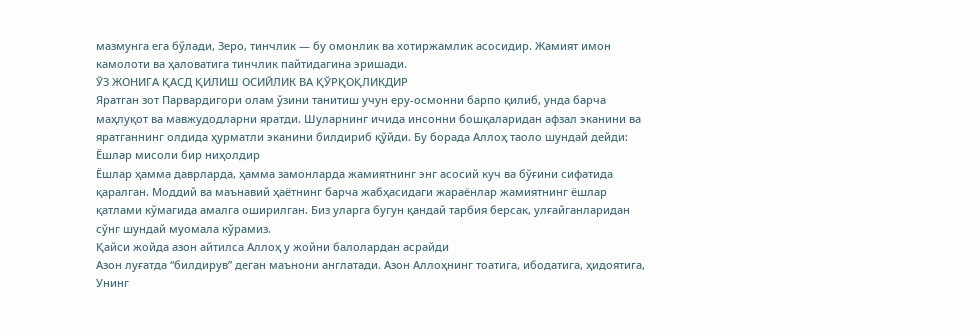мазмунга ега бўлади, Зеро, тинчлик — бу омонлик ва хотиржамлик асосидир. Жамият имон камолоти ва ҳаловатига тинчлик пайтидагина эришади.
ЎЗ ЖОНИГА ҚАСД ҚИЛИШ ОСИЙЛИК ВА ҚЎРҚОҚЛИКДИР
Яратган зот Парвардигори олам ўзини танитиш учун еру-осмонни барпо қилиб, унда барча маҳлуқот ва мавжудодларни яратди. Шуларнинг ичида инсонни бошқаларидан афзал эканини ва яратганнинг олдида ҳурматли эканини билдириб қўйди. Бу борада Аллоҳ таоло шундай дейди:
Ёшлар мисоли бир ниҳолдир
Ёшлар ҳамма даврларда, ҳамма замонларда жамиятнинг энг асосий куч ва бўғини сифатида қаралган. Моддий ва маънавий ҳаётнинг барча жабҳасидаги жараёнлар жамиятнинг ёшлар қатлами кўмагида амалга оширилган. Биз уларга бугун қандай тарбия берсак, улғайганларидан сўнг шундай муомала кўрамиз.
Қайси жойда азон айтилса Аллоҳ у жойни балолардан асрайди
Азон луғатда “билдирув” деган маънони англатади. Азон Аллоҳнинг тоатига, ибодатига, ҳидоятига, Унинг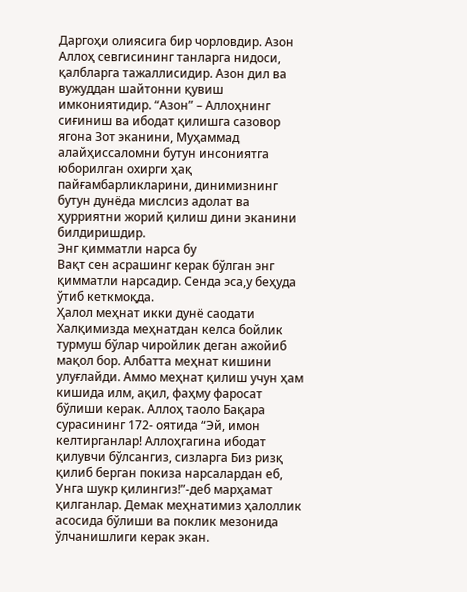Даргоҳи олиясига бир чорловдир. Азон Аллоҳ севгисининг танларга нидоси, қалбларга тажаллисидир. Азон дил ва вужуддан шайтонни қувиш имкониятидир. “Азон” – Аллоҳнинг сиғиниш ва ибодат қилишга сазовор ягона Зот эканини, Муҳаммад алайҳиссаломни бутун инсониятга юборилган охирги ҳақ пайғамбарликларини, динимизнинг бутун дунёда мислсиз адолат ва ҳурриятни жорий қилиш дини эканини билдиришдир.
Энг қимматли нарса бу
Вақт сен асрашинг керак бўлган энг қимматли нарсадир. Сенда эса,у беҳуда ўтиб кеткмоқда.
Ҳалол меҳнат икки дунё саодати
Халқимизда меҳнатдан келса бойлик турмуш бўлар чиройлик деган ажойиб мақол бор. Албатта меҳнат кишини улуғлайди. Аммо меҳнат қилиш учун ҳам кишида илм, ақил, фаҳму фаросат бўлиши керак. Аллоҳ таоло Бақара сурасининг 172- оятида “Эй, имон келтирганлар! Аллоҳгагина ибодат қилувчи бўлсангиз, сизларга Биз ризқ қилиб берган покиза нарсалардан еб, Унга шукр қилингиз!”-деб марҳамат қилганлар. Демак меҳнатимиз ҳалоллик асосида бўлиши ва поклик мезонида ўлчанишлиги керак экан.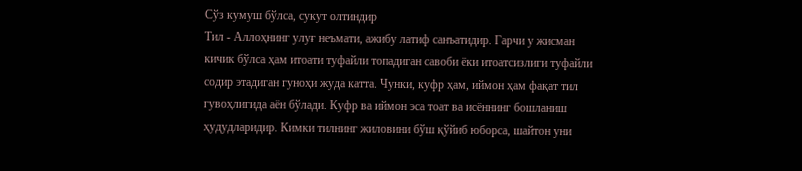Сўз кумуш бўлса, сукут олтиндир
Тил - Аллоҳнинг улуғ неъмати, ажибу латиф санъатидир. Гарчи у жисман кичик бўлса ҳам итоати туфайли топадиган савоби ёки итоатсизлиги туфайли содир этадиган гуноҳи жуда катта. Чунки, куфр ҳам, иймон ҳам фақат тил гувоҳлигида аён бўлади. Куфр ва иймон эса тоат ва исённинг бошланиш ҳудудларидир. Кимки тилнинг жиловини бўш қўйиб юборса, шайтон уни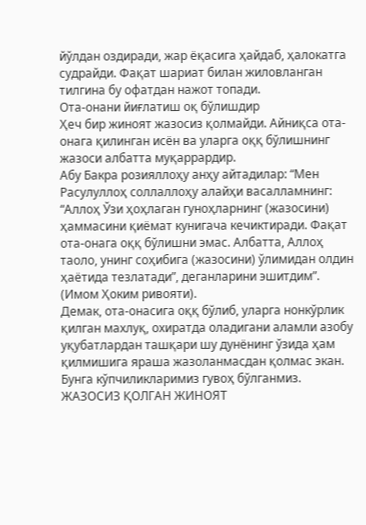йўлдан оздиради, жар ёқасига ҳайдаб, ҳалокатга судрайди. Фақат шариат билан жиловланган тилгина бу офатдан нажот топади.
Ота-онани йиғлатиш оқ бўлишдир
Ҳеч бир жиноят жазосиз қолмайди. Айниқса ота-онага қилинган исён ва уларга оққ бўлишнинг жазоси албатта муқаррардир.
Абу Бакра розияллоҳу анҳу айтадилар: “Мен Расулуллоҳ соллаллоҳу алайҳи васалламнинг: “Аллоҳ Ўзи ҳоҳлаган гуноҳларнинг (жазосини) ҳаммасини қиёмат кунигача кечиктиради. Фақат ота-онага оққ бўлишни эмас. Албатта, Аллоҳ таоло, унинг соҳибига (жазосини) ўлимидан олдин ҳаётида тезлатади”, деганларини эшитдим”. (Имом Ҳоким ривояти).
Демак, ота-онасига оққ бўлиб, уларга нонкўрлик қилган махлуқ, охиратда оладигани аламли азобу уқубатлардан ташқари шу дунёнинг ўзида ҳам қилмишига яраша жазоланмасдан қолмас экан. Бунга кўпчиликларимиз гувоҳ бўлганмиз.
ЖАЗОСИЗ ҚОЛГАН ЖИНОЯТ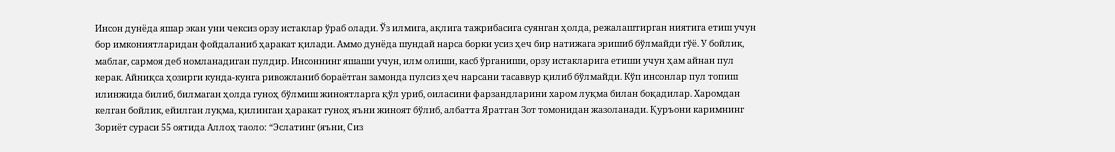Инсон дунёда яшар экан уни чексиз орзу истаклар ўраб олади. Ўз илмига, ақлига тажрибасига суянган ҳолда, режалаштирган ниятига етиш учун бор имкониятларидан фойдаланиб ҳаракат қилади. Аммо дунёда шундай нарса борки усиз ҳеч бир натижага эришиб бўлмайди гўё. У бойлик, маблағ, сармоя деб номланадиган пулдир. Инсоннинг яшаши учун, илм олиши, касб ўрганиши, орзу истакларига етиши учун ҳам айнан пул керак. Айниқса ҳозирги кунда-кунга ривожланиб бораётган замонда пулсиз ҳеч нарсани тасаввур қилиб бўлмайди. Кўп инсонлар пул топиш илинжида билиб, билмаган ҳолда гуноҳ бўлмиш жиноятларга қўл уриб, оиласини фарзандларини харом луқма билан боқадилар. Харомдан келган бойлик, ейилган луқма, қилинган ҳаракат гуноҳ яъни жиноят бўлиб, албатта Яратган Зот томонидан жазоланади. Қуръони каримнинг Зориёт сураси 55 оятида Аллоҳ таоло: “Эслатинг (яъни, Сиз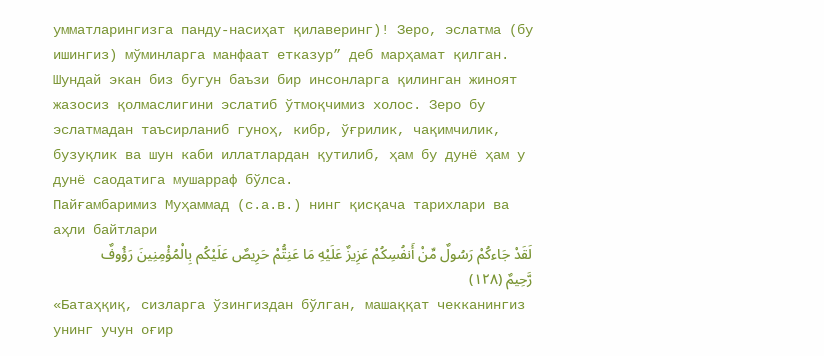умматларингизга панду-насиҳат қилаверинг)! Зеро, эслатма (бу ишингиз) мўминларга манфаат етказур” деб марҳамат қилган. Шундай экан биз бугун баъзи бир инсонларга қилинган жиноят жазосиз қолмаслигини эслатиб ўтмоқчимиз холос. Зеро бу эслатмадан таъсирланиб гуноҳ, кибр, ўғрилик, чақимчилик, бузуқлик ва шун каби иллатлардан қутилиб, ҳам бу дунё ҳам у дунё саодатига мушарраф бўлса.
Пайғамбаримиз Муҳаммад (с.а.в.) нинг қисқача тарихлари ва аҳли байтлари
لَقَدْ جَاءكُمْ رَسُولٌ مِّنْ أَنفُسِكُمْ عَزِيزٌ عَلَيْهِ مَا عَنِتُّمْ حَرِيصٌ عَلَيْكُم بِالْمُؤْمِنِينَ رَؤُوفٌ رَّحِيمٌ (١٢٨)
«Батаҳқиқ, сизларга ўзингиздан бўлган, машаққат чекканингиз унинг учун оғир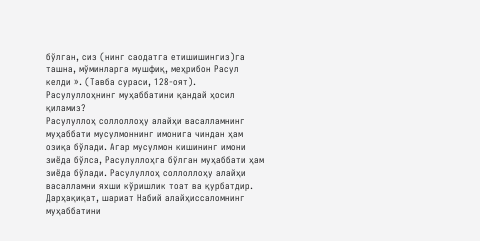бўлган, сиз (нинг саодатга етишишингиз)га ташна, мўминларга мушфиқ, меҳрибон Расул келди ». (Тавба сураси, 128-оят).
Расулуллоҳнинг муҳаббатини қандай ҳосил қиламиз?
Расулуллоҳ соллоллоҳу алайҳи васалламнинг муҳаббати мусулмоннинг имонига чиндан ҳам озиқа бўлади. Агар мусулмон кишининг имони зиёда бўлса, Расулуллоҳга бўлган муҳаббати ҳам зиёда бўлади. Расулуллоҳ соллоллоҳу алайҳи васалламни яхши кўришлик тоат ва қурбатдир. Дарҳақиқат, шариат Набий алайҳиссаломнинг муҳаббатини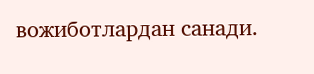вожиботлардан санади.